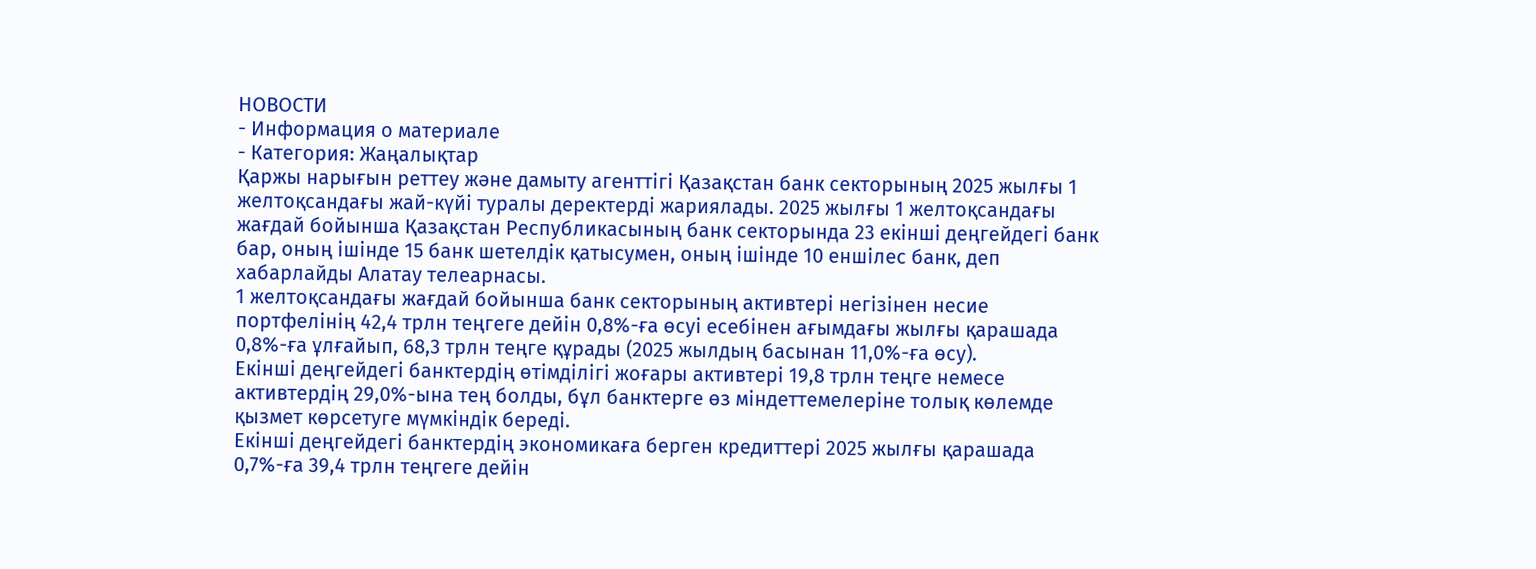НОВОСТИ
- Информация о материале
- Категория: Жаңалықтар
Қаржы нарығын реттеу және дамыту агенттігі Қазақстан банк секторының 2025 жылғы 1 желтоқсандағы жай-күйі туралы деректерді жариялады. 2025 жылғы 1 желтоқсандағы жағдай бойынша Қазақстан Республикасының банк секторында 23 екінші деңгейдегі банк бар, оның ішінде 15 банк шетелдік қатысумен, оның ішінде 10 еншілес банк, деп хабарлайды Алатау телеарнасы.
1 желтоқсандағы жағдай бойынша банк секторының активтері негізінен несие портфелінің 42,4 трлн теңгеге дейін 0,8%-ға өсуі есебінен ағымдағы жылғы қарашада 0,8%-ға ұлғайып, 68,3 трлн теңге құрады (2025 жылдың басынан 11,0%-ға өсу).
Екінші деңгейдегі банктердің өтімділігі жоғары активтері 19,8 трлн теңге немесе активтердің 29,0%-ына тең болды, бұл банктерге өз міндеттемелеріне толық көлемде қызмет көрсетуге мүмкіндік береді.
Екінші деңгейдегі банктердің экономикаға берген кредиттері 2025 жылғы қарашада 0,7%-ға 39,4 трлн теңгеге дейін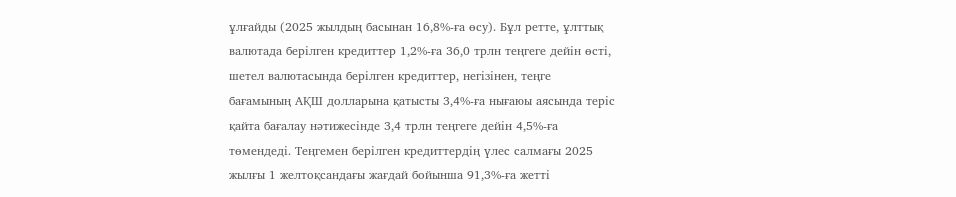ұлғайды (2025 жылдың басынан 16,8%-ға өсу). Бұл ретте, ұлттық валютада берілген кредиттер 1,2%-ға 36,0 трлн теңгеге дейін өсті, шетел валютасында берілген кредиттер, негізінен, теңге бағамының АҚШ долларына қатысты 3,4%-ға нығаюы аясында теріс қайта бағалау нәтижесінде 3,4 трлн теңгеге дейін 4,5%-ға төмендеді. Теңгемен берілген кредиттердің үлес салмағы 2025 жылғы 1 желтоқсандағы жағдай бойынша 91,3%-ға жетті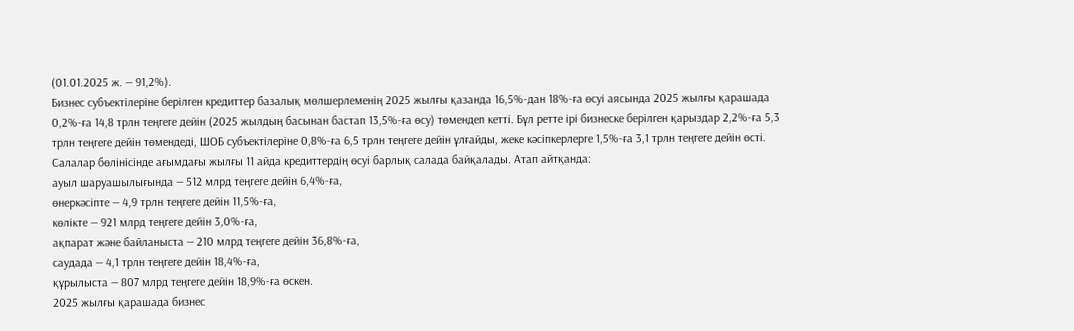(01.01.2025 ж. — 91,2%).
Бизнес субъектілеріне берілген кредиттер базалық мөлшерлеменің 2025 жылғы қазанда 16,5%-дан 18%-ға өсуі аясында 2025 жылғы қарашада 0,2%-ға 14,8 трлн теңгеге дейін (2025 жылдың басынан бастап 13,5%-ға өсу) төмендеп кетті. Бұл ретте ірі бизнеске берілген қарыздар 2,2%-ға 5,3 трлн теңгеге дейін төмендеді, ШОБ субъектілеріне 0,8%-ға 6,5 трлн теңгеге дейін ұлғайды, жеке кәсіпкерлерге 1,5%-ға 3,1 трлн теңгеге дейін өсті.
Салалар бөлінісінде ағымдағы жылғы 11 айда кредиттердің өсуі барлық салада байқалады. Атап айтқанда:
ауыл шаруашылығында — 512 млрд теңгеге дейін 6,4%-ға,
өнеркәсіпте — 4,9 трлн теңгеге дейін 11,5%-ға,
көлікте — 921 млрд теңгеге дейін 3,0%-ға,
ақпарат және байланыста — 210 млрд теңгеге дейін 36,8%-ға,
саудада — 4,1 трлн теңгеге дейін 18,4%-ға,
құрылыста — 807 млрд теңгеге дейін 18,9%-ға өскен.
2025 жылғы қарашада бизнес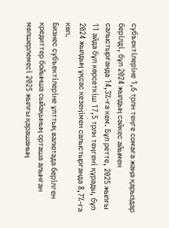субъектілеріне 1,6 трлн теңге сомаға жаңа қарыздар берілді, бұл 2024 жылдың сәйкес айымен салыстырғанда 14,3%-ға кем. Бұл ретте, 2025 жылғы 11 айда бұл көрсеткіш 17,5 трлн теңгені құрады, бұл 2024 жылдың ұқсас кезеңімен салыстырғанда 8,7%-ға көп.
Бизнес субъектілеріне ұлттық валютада берілген кредиттер бойынша сыйақының орташа алынған мөлшерлемесі 2025 жылғы қарашаның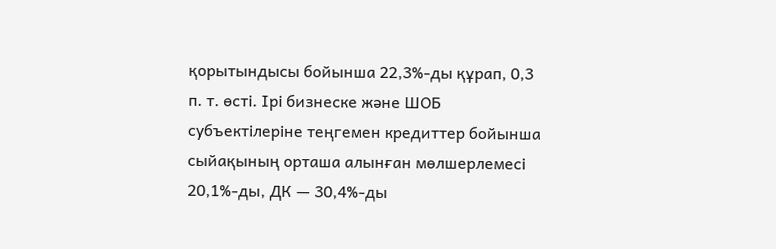қорытындысы бойынша 22,3%-ды құрап, 0,3 п. т. өсті. Ірі бизнеске және ШОБ субъектілеріне теңгемен кредиттер бойынша сыйақының орташа алынған мөлшерлемесі 20,1%-ды, ДК — 30,4%-ды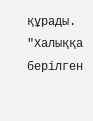құрады.
"Халыққа берілген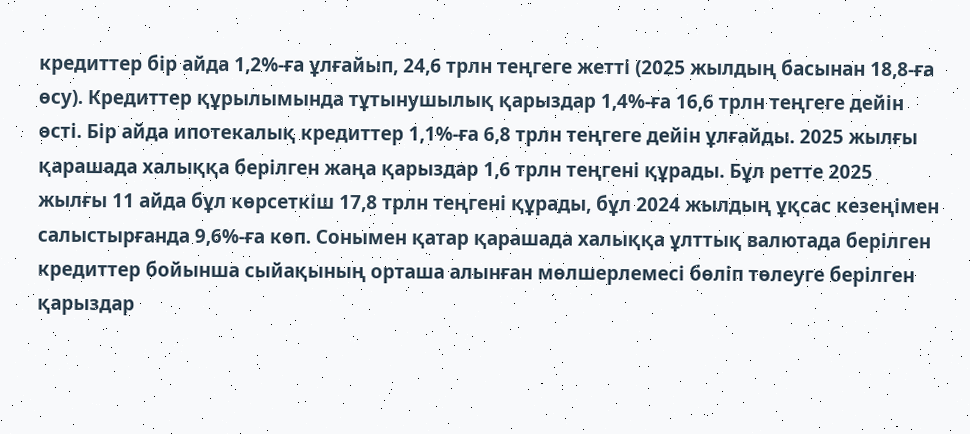кредиттер бір айда 1,2%-ға ұлғайып, 24,6 трлн теңгеге жетті (2025 жылдың басынан 18,8-ға өсу). Кредиттер құрылымында тұтынушылық қарыздар 1,4%-ға 16,6 трлн теңгеге дейін өсті. Бір айда ипотекалық кредиттер 1,1%-ға 6,8 трлн теңгеге дейін ұлғайды. 2025 жылғы қарашада халыққа берілген жаңа қарыздар 1,6 трлн теңгені құрады. Бұл ретте 2025 жылғы 11 айда бұл көрсеткіш 17,8 трлн теңгені құрады, бұл 2024 жылдың ұқсас кезеңімен салыстырғанда 9,6%-ға көп. Сонымен қатар қарашада халыққа ұлттық валютада берілген кредиттер бойынша сыйақының орташа алынған мөлшерлемесі бөліп төлеуге берілген қарыздар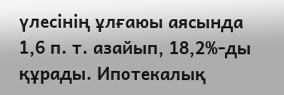үлесінің ұлғаюы аясында 1,6 п. т. азайып, 18,2%-ды құрады. Ипотекалық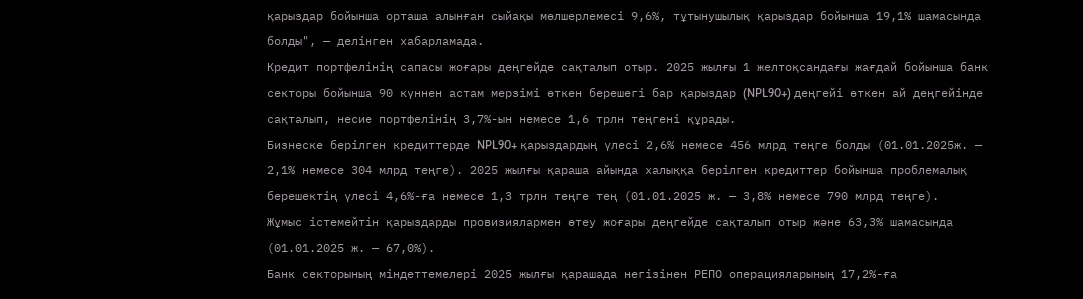қарыздар бойынша орташа алынған сыйақы мөлшерлемесі 9,6%, тұтынушылық қарыздар бойынша 19,1% шамасында болды", — делінген хабарламада.
Кредит портфелінің сапасы жоғары деңгейде сақталып отыр. 2025 жылғы 1 желтоқсандағы жағдай бойынша банк секторы бойынша 90 күннен астам мерзімі өткен берешегі бар қарыздар (NPL90+) деңгейі өткен ай деңгейінде сақталып, несие портфелінің 3,7%-ын немесе 1,6 трлн теңгені құрады.
Бизнеске берілген кредиттерде NPL90+ қарыздардың үлесі 2,6% немесе 456 млрд теңге болды (01.01.2025ж. — 2,1% немесе 304 млрд теңге). 2025 жылғы қараша айында халыққа берілген кредиттер бойынша проблемалық берешектің үлесі 4,6%-ға немесе 1,3 трлн теңге тең (01.01.2025 ж. — 3,8% немесе 790 млрд теңге).
Жұмыс істемейтін қарыздарды провизиялармен өтеу жоғары деңгейде сақталып отыр және 63,3% шамасында (01.01.2025 ж. — 67,0%).
Банк секторының міндеттемелері 2025 жылғы қарашада негізінен РЕПО операцияларының 17,2%-ға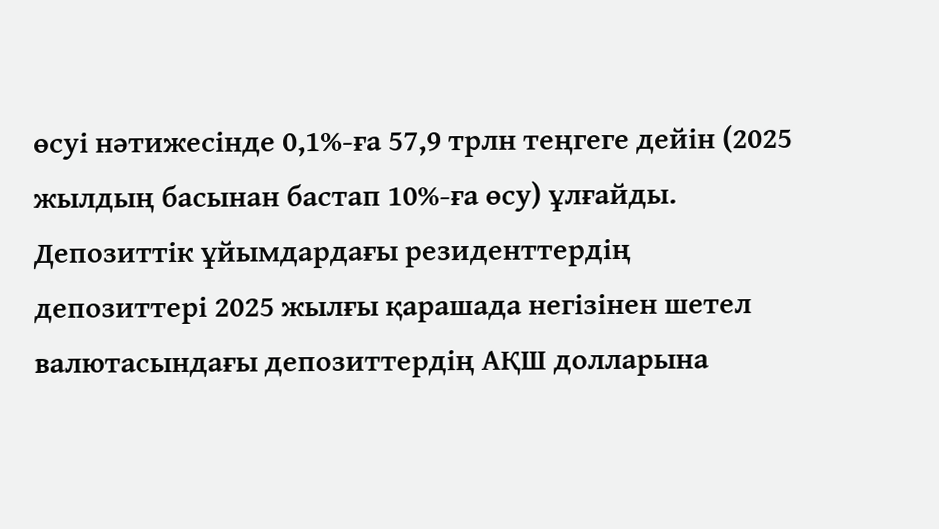өсуі нәтижесінде 0,1%-ға 57,9 трлн теңгеге дейін (2025 жылдың басынан бастап 10%-ға өсу) ұлғайды.
Депозиттік ұйымдардағы резиденттердің депозиттері 2025 жылғы қарашада негізінен шетел валютасындағы депозиттердің АҚШ долларына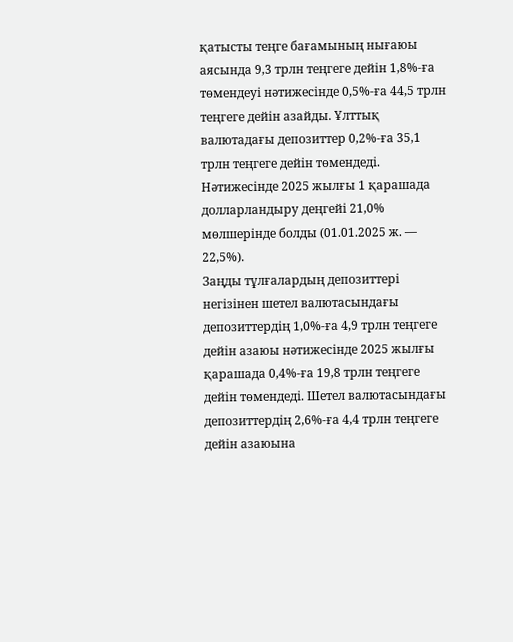қатысты теңге бағамының нығаюы аясында 9,3 трлн теңгеге дейін 1,8%-ға төмендеуі нәтижесінде 0,5%-ға 44,5 трлн теңгеге дейін азайды. Ұлттық валютадағы депозиттер 0,2%-ға 35,1 трлн теңгеге дейін төмендеді. Нәтижесінде 2025 жылғы 1 қарашада долларландыру деңгейі 21,0% мөлшерінде болды (01.01.2025 ж. — 22,5%).
Заңды тұлғалардың депозиттері негізінен шетел валютасындағы депозиттердің 1,0%-ға 4,9 трлн теңгеге дейін азаюы нәтижесінде 2025 жылғы қарашада 0,4%-ға 19,8 трлн теңгеге дейін төмендеді. Шетел валютасындағы депозиттердің 2,6%-ға 4,4 трлн теңгеге дейін азаюына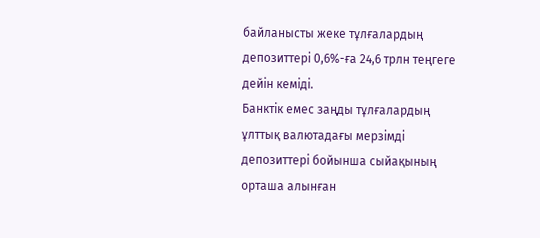байланысты жеке тұлғалардың депозиттері 0,6%-ға 24,6 трлн теңгеге дейін кеміді.
Банктік емес заңды тұлғалардың ұлттық валютадағы мерзімді депозиттері бойынша сыйақының орташа алынған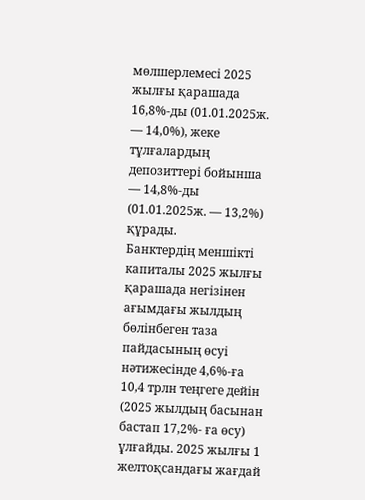мөлшерлемесі 2025 жылғы қарашада 16,8%-ды (01.01.2025ж. — 14,0%), жеке тұлғалардың депозиттері бойынша — 14,8%-ды (01.01.2025ж. — 13,2%) құрады.
Банктердің меншікті капиталы 2025 жылғы қарашада негізінен ағымдағы жылдың бөлінбеген таза пайдасының өсуі нәтижесінде 4,6%-ға 10,4 трлн теңгеге дейін (2025 жылдың басынан бастап 17,2%- ға өсу) ұлғайды. 2025 жылғы 1 желтоқсандағы жағдай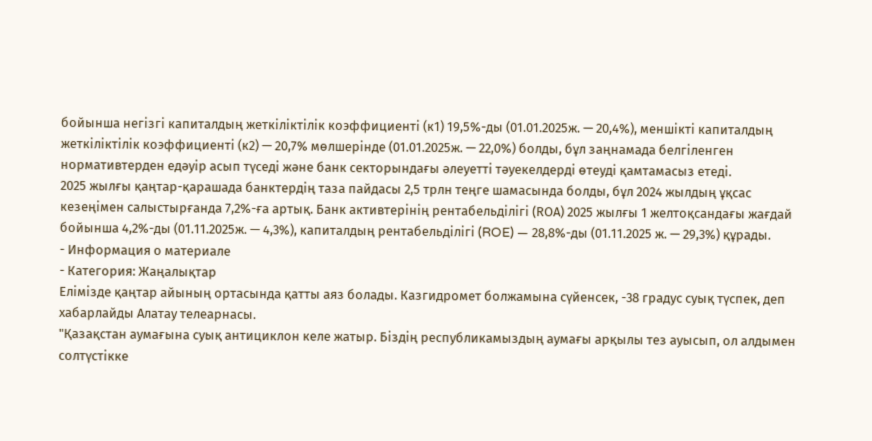бойынша негізгі капиталдың жеткіліктілік коэффициенті (к1) 19,5%-ды (01.01.2025ж. — 20,4%), меншікті капиталдың жеткіліктілік коэффициенті (к2) — 20,7% мөлшерінде (01.01.2025ж. — 22,0%) болды, бұл заңнамада белгіленген нормативтерден едәуір асып түседі және банк секторындағы әлеуетті тәуекелдерді өтеуді қамтамасыз етеді.
2025 жылғы қаңтар-қарашада банктердің таза пайдасы 2,5 трлн теңге шамасында болды, бұл 2024 жылдың ұқсас кезеңімен салыстырғанда 7,2%-ға артық. Банк активтерінің рентабельділігі (RОА) 2025 жылғы 1 желтоқсандағы жағдай бойынша 4,2%-ды (01.11.2025ж. — 4,3%), капиталдың рентабельділігі (ROE) — 28,8%-ды (01.11.2025 ж. — 29,3%) құрады.
- Информация о материале
- Категория: Жаңалықтар
Елімізде қаңтар айының ортасында қатты аяз болады. Казгидромет болжамына сүйенсек, -38 градус суық түспек, деп хабарлайды Алатау телеарнасы.
"Қазақстан аумағына суық антициклон келе жатыр. Біздің республикамыздың аумағы арқылы тез ауысып, ол алдымен солтүстікке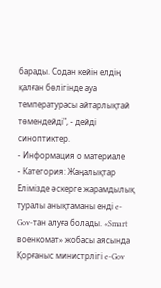барады. Содан кейін елдің қалған бөлігінде ауа температурасы айтарлықтай төмендейді", - дейді синоптиктер.
- Информация о материале
- Категория: Жаңалықтар
Елімізде әскерге жарамдылық туралы анықтаманы енді e-Gov-тан алуға болады. «Smart военкомат» жобасы аясында Қорғаныс министрлігі e-Gov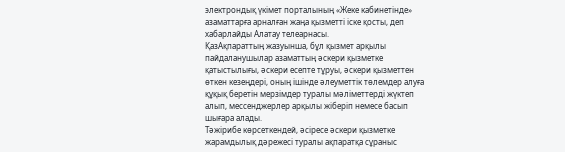электрондық үкімет порталының «Жеке кабинетінде» азаматтарға арналған жаңа қызметті іске қосты, деп хабарлайды Алатау телеарнасы.
ҚазАқпараттың жазуынша, бұл қызмет арқылы пайдаланушылар азаматтың әскери қызметке қатыстылығы, әскери есепте тұруы, әскери қызметтен өткен кезеңдері, оның ішінде әлеуметтік төлемдер алуға құқық беретін мерзімдер туралы мәліметтерді жүктеп алып, мессенджерлер арқылы жіберіп немесе басып шығара алады.
Тәжірибе көрсеткендей, әсіресе әскери қызметке жарамдылық дәрежесі туралы ақпаратқа сұраныс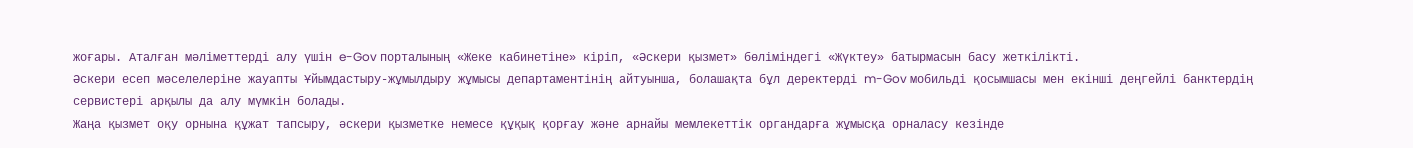жоғары. Аталған мәліметтерді алу үшін e-Gov порталының «Жеке кабинетіне» кіріп, «Әскери қызмет» бөліміндегі «Жүктеу» батырмасын басу жеткілікті.
Әскери есеп мәселелеріне жауапты Ұйымдастыру-жұмылдыру жұмысы департаментінің айтуынша, болашақта бұл деректерді m-Gov мобильді қосымшасы мен екінші деңгейлі банктердің сервистері арқылы да алу мүмкін болады.
Жаңа қызмет оқу орнына құжат тапсыру, әскери қызметке немесе құқық қорғау және арнайы мемлекеттік органдарға жұмысқа орналасу кезінде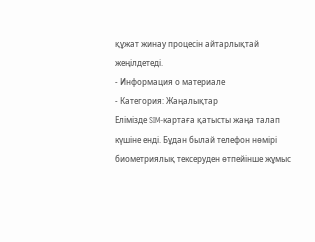құжат жинау процесін айтарлықтай жеңілдетеді.
- Информация о материале
- Категория: Жаңалықтар
Елімізде SIM-картаға қатысты жаңа талап күшіне енді. Бұдан былай телефон нөмірі биометриялық тексеруден өтпейінше жұмыс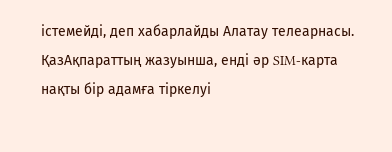істемейді, деп хабарлайды Алатау телеарнасы.
ҚазАқпараттың жазуынша, енді әр SIM-карта нақты бір адамға тіркелуі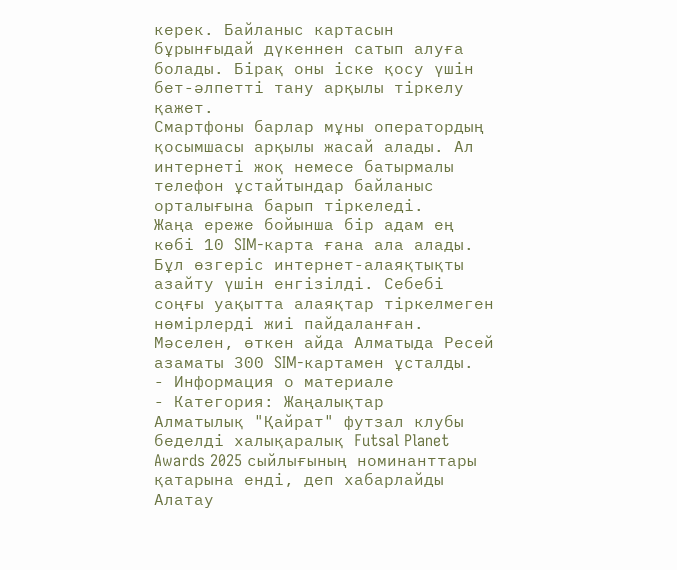керек. Байланыс картасын бұрынғыдай дүкеннен сатып алуға болады. Бірақ оны іске қосу үшін бет-әлпетті тану арқылы тіркелу қажет.
Смартфоны барлар мұны оператордың қосымшасы арқылы жасай алады. Ал интернеті жоқ немесе батырмалы телефон ұстайтындар байланыс орталығына барып тіркеледі.
Жаңа ереже бойынша бір адам ең көбі 10 SIM-карта ғана ала алады.
Бұл өзгеріс интернет-алаяқтықты азайту үшін енгізілді. Себебі соңғы уақытта алаяқтар тіркелмеген нөмірлерді жиі пайдаланған. Мәселен, өткен айда Алматыда Ресей азаматы 300 SIM-картамен ұсталды.
- Информация о материале
- Категория: Жаңалықтар
Алматылық "Қайрат" футзал клубы беделді халықаралық Futsal Planet Awards 2025 сыйлығының номинанттары қатарына енді, деп хабарлайды Алатау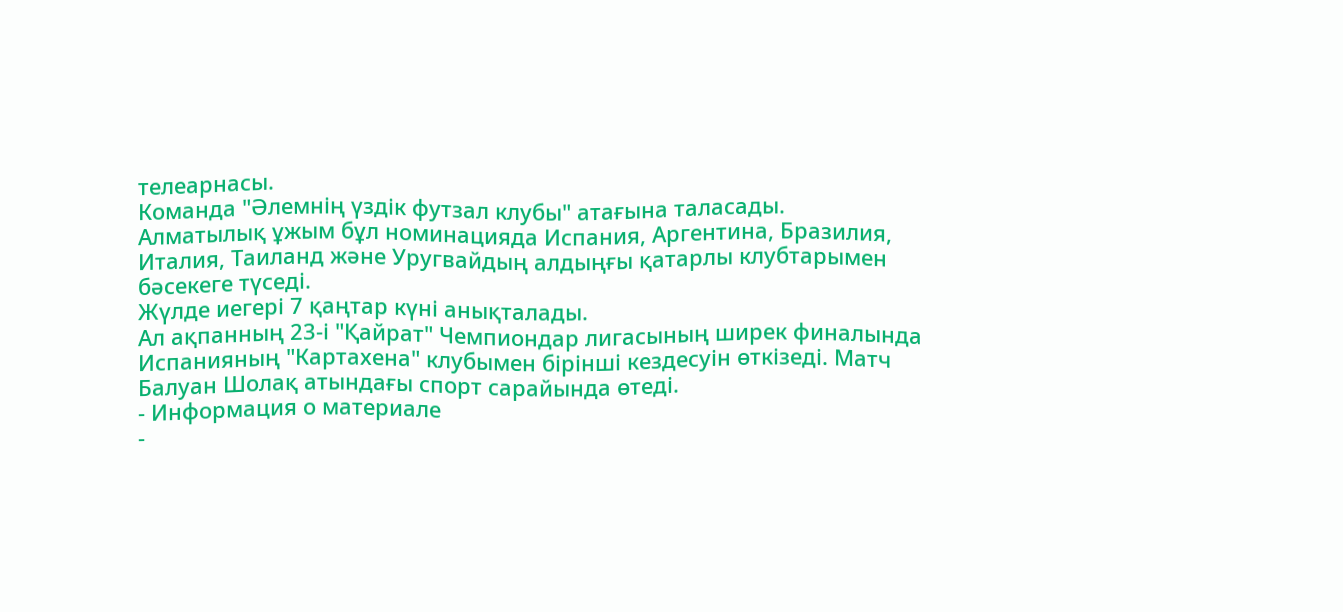телеарнасы.
Команда "Әлемнің үздік футзал клубы" атағына таласады.
Алматылық ұжым бұл номинацияда Испания, Аргентина, Бразилия, Италия, Таиланд және Уругвайдың алдыңғы қатарлы клубтарымен бәсекеге түседі.
Жүлде иегері 7 қаңтар күні анықталады.
Ал ақпанның 23-і "Қайрат" Чемпиондар лигасының ширек финалында Испанияның "Картахена" клубымен бірінші кездесуін өткізеді. Матч Балуан Шолақ атындағы спорт сарайында өтеді.
- Информация о материале
-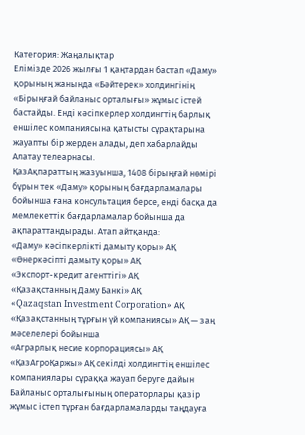Категория: Жаңалықтар
Елімізде 2026 жылғы 1 қаңтардан бастап «Даму» қорының жанында «Бәйтерек» холдингінің «Бірыңғай байланыс орталығы» жұмыс істей бастайды. Енді кәсіпкерлер холдингтің барлық еншілес компаниясына қатысты сұрақтарына жауапты бір жерден алады, деп хабарлайды Алатау телеарнасы.
ҚазАқпараттың жазуынша, 1408 бірыңғай нөмірі бұрын тек «Даму» қорының бағдарламалары бойынша ғана консультация берсе, енді басқа да мемлекеттік бағдарламалар бойынша да ақпараттандырады. Атап айтқанда:
«Даму» кәсіпкерлікті дамыту қоры» АҚ
«Өнеркәсіпті дамыту қоры» АҚ
«Экспорт-кредит агенттігі» АҚ
«Қазақстанның Даму Банкі» АҚ
«Qazaqstan Investment Corporation» АҚ
«Қазақстанның тұрғын үй компаниясы» АҚ — заң мәселелері бойынша
«Аграрлық несие корпорациясы» АҚ
«ҚазАгроҚаржы» АҚ секілді холдингтің еншілес компаниялары сұраққа жауап беруге дайын
Байланыс орталығының операторлары қазір жұмыс істеп тұрған бағдарламаларды таңдауға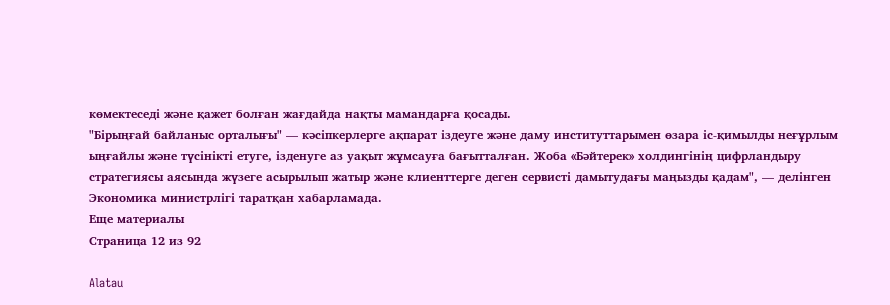көмектеседі және қажет болған жағдайда нақты мамандарға қосады.
"Бірыңғай байланыс орталығы" — кәсіпкерлерге ақпарат іздеуге және даму институттарымен өзара іс-қимылды неғұрлым ыңғайлы және түсінікті етуге, ізденуге аз уақыт жұмсауға бағытталған. Жоба «Бәйтерек» холдингінің цифрландыру стратегиясы аясында жүзеге асырылып жатыр және клиенттерге деген сервисті дамытудағы маңызды қадам", — делінген Экономика министрлігі таратқан хабарламада.
Еще материалы
Страница 12 из 92

Alatau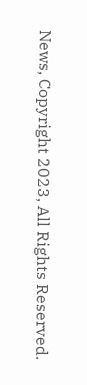News, Copyright 2023, All Rights Reserved.